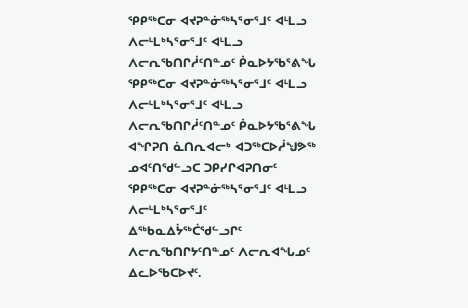ᕿᑭᖅᑕᓂ ᐊᔪᕈᓐᓃᖅᓴᕐᓂᕐᒧᑦ ᐊᒻᒪᓗ ᐱᓕᒻᒪᒃᓴᕐᓂᕐᒧᑦ ᐊᒻᒪᓗ ᐱᓕᕆᖃᑎᒋᓲᑦᑎᓐᓄᑦ ᑮᓇᐅᔭᖃᕐᕕᖓ
ᕿᑭᖅᑕᓂ ᐊᔪᕈᓐᓃᖅᓴᕐᓂᕐᒧᑦ ᐊᒻᒪᓗ ᐱᓕᒻᒪᒃᓴᕐᓂᕐᒧᑦ ᐊᒻᒪᓗ ᐱᓕᕆᖃᑎᒋᓲᑦᑎᓐᓄᑦ ᑮᓇᐅᔭᖃᕐᕕᖓ ᐊᖏᕈᑎ ᓈᑎᕆᐊᓕᒃ ᐊᑐᖅᑕᐅᓲᖑᕗᖅ ᓄᐊᑦᑎᖁᓪᓗᑕ ᑐᑭᓯᒋᐊᕈᑎᓂᑦ ᕿᑭᖅᑕᓂ ᐊᔪᕈᓐᓃᖅᓴᕐᓂᕐᒧᑦ ᐊᒻᒪᓗ ᐱᓕᒻᒪᒃᓴᕐᓂᕐᒧᑦ ᐃᖅᑲᓇᐃᔮᖅᑖᖁᓪᓗᒋᑦ ᐱᓕᕆᖃᑎᒋᔭᑦᑎᓐᓄᑦ ᐱᓕᕆᐊᖓᓄᑦ ᐃᓚᐅᖃᑕᐅᔪᑦ.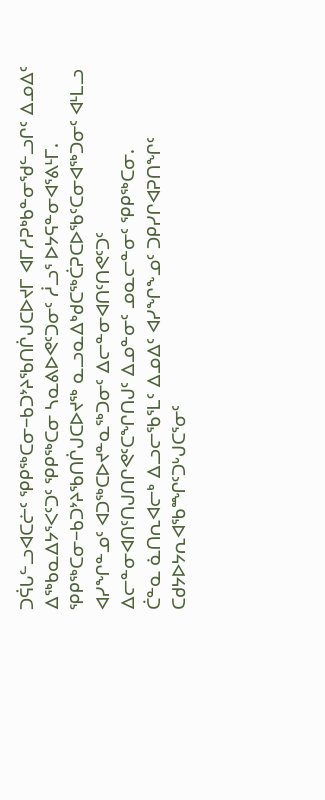ᑐᕌᒐᓪᓗᐊᑕᓖᑦ ᕿᑭᖅᑕᓂ−ᑲᑐᔾᔨᖃᑎᒌᒍᑕᐅᔪᒥ ᐊᒥᓱᕈᒃᑲᓐᓂᖁᓪᓗᒋᑦ ᐃᓄᐃᑦ ᐃᖅᑲᓇᐃᔭᕐᐸᑦᑐᑦ ᕿᑭᖅᑕᓂ ᓴᓇᕕᐅᕙᑦᑐᓂᑦ ᓲᓗᕐ ᐅᔭᕋᓐᓂᐊᕐᕕᒻᒥ. ᕿᑭᖅᑕᓂ−ᑲᑐᔾᔨᖃᑎᒌᒍᑕᐅᔪᖅ ᓇᓗᓇᐃᒃᑯᑕᖅᑖᕈᑕᐅᖃᑦᑕᓂᐊᖅᑐᓂᑦ ᐊᒻᒪᓗ ᐊᓯᖏᓐᓄᑦ ᐊᑐᖅᑕᐅᔪᓐᓇᖅᑐᓂᑦ ᐃᓕᓐᓂᐊᑎᑦᑎᕙᑦᑐᑦ ᐃᓕᓐᓂᐊᑎᑦᑎᒍᑎᒋᕙᑦᑕᖏᑎᒍᑦ ᐃᓄᓐᓂᑦ ᓄᓇᓕᓐᓂᑦ ᕿᑭᖅᑕᓂ.
ᑖᓐᓇ ᓈᑎᕆᐊᓕᒃ ᐃᓗᓕᖃᕐᒪᑦ ᐃᓄᐃᑦ ᐊᓯᖏᖕᓄᑦ ᑐᑭᓯᒋᐊᕈᑎᖏᑦ ᑕᑯᔭᐅᔭᕆᐊᖃᙱᑦᑐᒡᒍᑕᕐᓂᑦ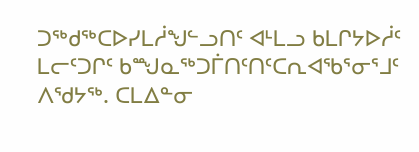ᑐᖅᑯᖅᑕᐅᓯᒪᓲᖑᓪᓗᑎᑦ ᐊᒻᒪᓗ ᑲᒪᒋᔭᐅᓲᑦ ᒪᓕᑦᑐᒋᑦ ᑲᙳᓇᖅᑐᒦᑎᑦᑎᑦᑕᕆᐊᖃᕐᓂᕐᒧᑦ ᐱᖁᔭᖅ. ᑕᒪᐃᓐᓂ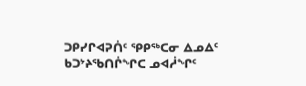ᑐᑭᓯᒋᐊᕈᑏᑦ ᕿᑭᖅᑕᓂ ᐃᓄᐃᑦ ᑲᑐᔾᔨᖃᑎᒌᖏᑕ ᓄᐊᓲᖏᑦ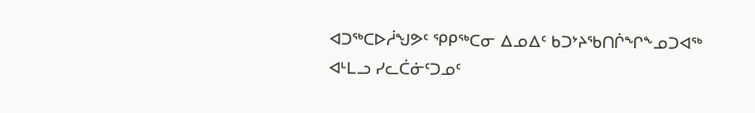ᐊᑐᖅᑕᐅᓲᖑᕗᑦ ᕿᑭᖅᑕᓂ ᐃᓄᐃᑦ ᑲᑐᔾᔨᖃᑎᒌᖏᖕᓄᑐᐊᖅ ᐊᒻᒪᓗ ᓯᓚᑖᓃᑦᑐᓄᑦ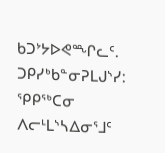ᑲᑐᔾᔭᐅᕙᙱᓚᑦ.
ᑐᑭᓯᒃᑲᓐᓂᕈᒪᒍᔅᓯ:
ᕿᑭᖅᑕᓂ ᐱᓕᒻᒪᔅᓴᐃᓂᕐᒧᑦ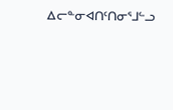ᐃᓕᓐᓂᐊᑎᑦᑎᓂᕐᒧᓪᓗ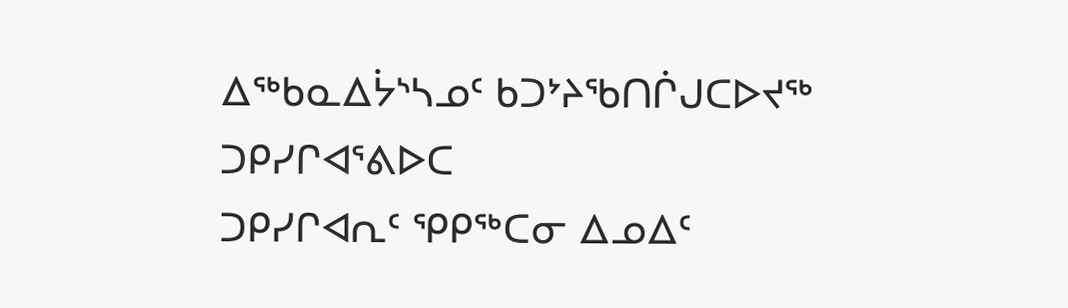ᐃᖅᑲᓇᐃᔮᔅᓴᓄᑦ ᑲᑐᔾᔨᖃᑎᒌᒍᑕᐅᔪᖅ
ᑐᑭᓯᒋᐊᕐᕕᐅᑕ
ᑐᑭᓯᒋᐊᕆᑦ ᕿᑭᖅᑕᓂ ᐃᓄᐃᑦ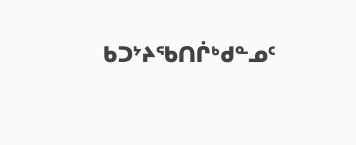ᑲᑐᔾᔨᖃᑎᒌᒃᑯᓐᓄᑦ